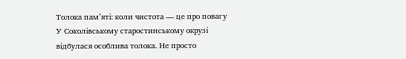Толока пам’яті: коли чистота — це про повагу
У Соколівському старостинському окрузі відбулася особлива толока. Не просто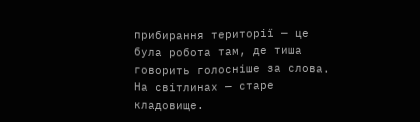прибирання території — це була робота там, де тиша говорить голосніше за слова.
На світлинах — старе кладовище.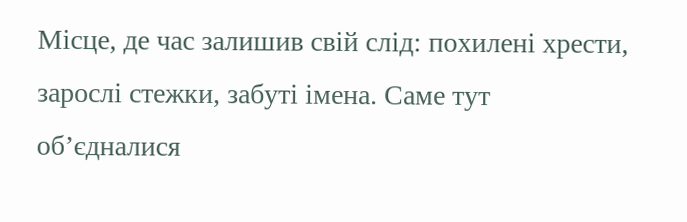Місце, де час залишив свій слід: похилені хрести, зарослі стежки, забуті імена. Саме тут об’єдналися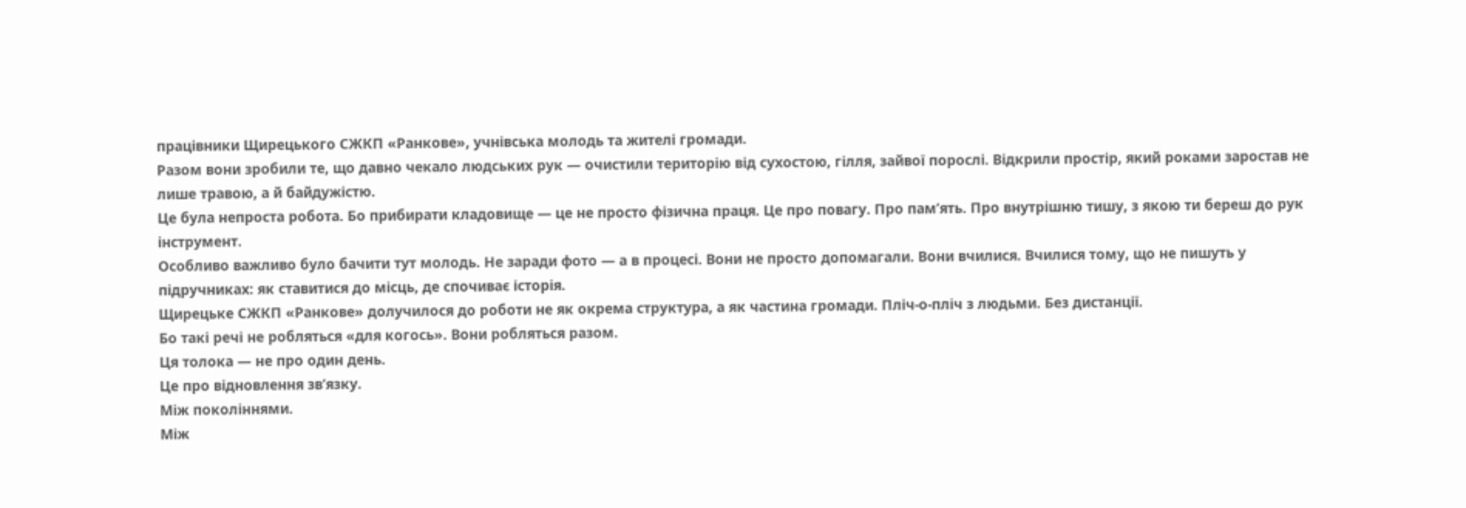працівники Щирецького СЖКП «Ранкове», учнівська молодь та жителі громади.
Разом вони зробили те, що давно чекало людських рук — очистили територію від сухостою, гілля, зайвої порослі. Відкрили простір, який роками заростав не лише травою, а й байдужістю.
Це була непроста робота. Бо прибирати кладовище — це не просто фізична праця. Це про повагу. Про пам’ять. Про внутрішню тишу, з якою ти береш до рук інструмент.
Особливо важливо було бачити тут молодь. Не заради фото — а в процесі. Вони не просто допомагали. Вони вчилися. Вчилися тому, що не пишуть у підручниках: як ставитися до місць, де спочиває історія.
Щирецьке СЖКП «Ранкове» долучилося до роботи не як окрема структура, а як частина громади. Пліч-о-пліч з людьми. Без дистанції.
Бо такі речі не робляться «для когось». Вони робляться разом.
Ця толока — не про один день.
Це про відновлення зв’язку.
Між поколіннями.
Між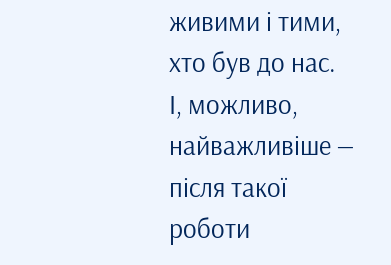живими і тими, хто був до нас.
І, можливо, найважливіше — після такої роботи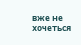вже не хочеться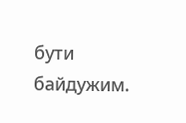бути байдужим.